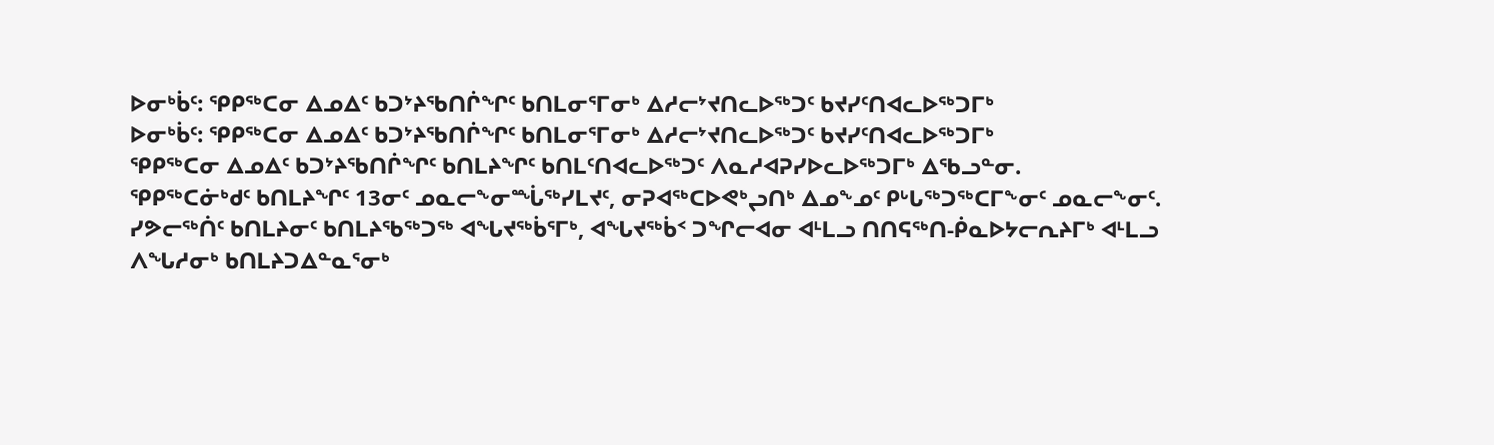ᐅᓂᒃᑳᑦ: ᕿᑭᖅᑕᓂ ᐃᓄᐃᑦ ᑲᑐᔾᔨᖃᑎᒌᖏᑦ ᑲᑎᒪᓂᕐᒥᓂᒃ ᐃᓱᓕᔾᔪᑎᓚᐅᖅᑐᑦ ᑲᔪᓯᑦᑎᐊᓚᐅᖅᑐᒥᒃ
ᐅᓂᒃᑳᑦ: ᕿᑭᖅᑕᓂ ᐃᓄᐃᑦ ᑲᑐᔾᔨᖃᑎᒌᖏᑦ ᑲᑎᒪᓂᕐᒥᓂᒃ ᐃᓱᓕᔾᔪᑎᓚᐅᖅᑐᑦ ᑲᔪᓯᑦᑎᐊᓚᐅᖅᑐᒥᒃ
ᕿᑭᖅᑕᓂ ᐃᓄᐃᑦ ᑲᑐᔾᔨᖃᑎᒌᖏᑦ ᑲᑎᒪᔨᖏᑦ ᑲᑎᒪᑦᑎᐊᓚᐅᖅᑐᑦ ᐱᓇᓱᐊᕈᓯᐅᓚᐅᖅᑐᒥᒃ ᐃᖃᓗᓐᓂ.
ᕿᑭᖅᑕᓃᒃᑯᑦ ᑲᑎᒪᔨᖏᑦ 13ᓂᑦ ᓄᓇᓕᖕᓂᙶᖅᓯᒪᔪᑦ, ᓂᕈᐊᖅᑕᐅᕙᒃᖢᑎᒃ ᐃᓄᖕᓄᑦ ᑭᒡᒐᖅᑐᖅᑕᒥᖕᓂᑦ ᓄᓇᓕᖕᓂᑦ.  ᓯᕗᓕᖅᑏᑦ ᑲᑎᒪᔨᓂᑦ ᑲᑎᒪᔨᖃᖅᑐᖅ ᐊᖓᔪᖅᑳᕐᒥᒃ, ᐊᖓᔪᖅᑳᑉ ᑐᖏᓕᐊᓂ ᐊᒻᒪᓗ ᑎᑎᕋᖅᑎ-ᑮᓇᐅᔭᓕᕆᔨᒥᒃ ᐊᒻᒪᓗ ᐱᖓᓱᓂᒃ ᑲᑎᒪᔨᑐᐃᓐᓇᕐᓂᒃ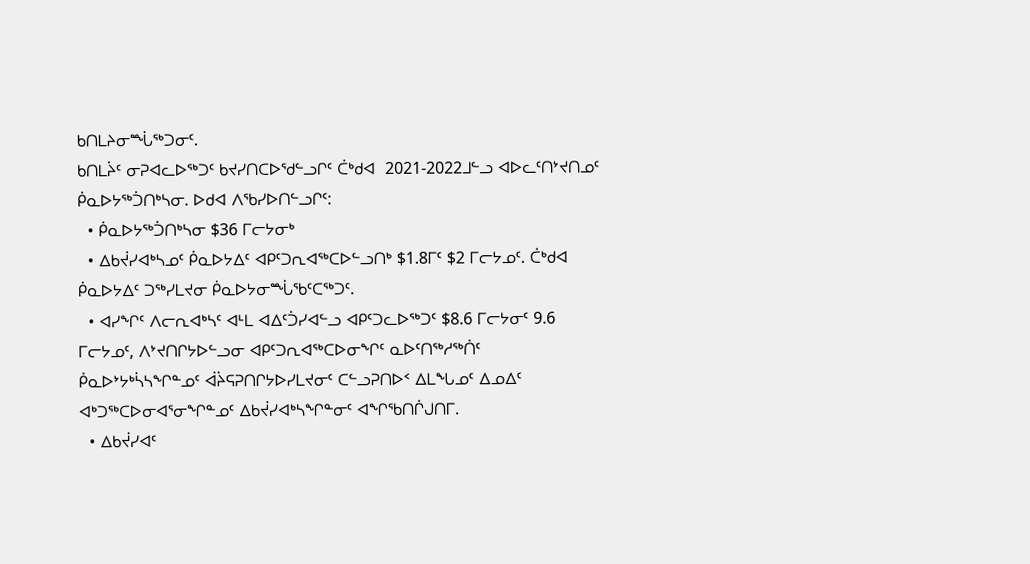ᑲᑎᒪᔨᓂᙶᖅᑐᓂᑦ.
ᑲᑎᒪᔩᑦ ᓂᕈᐊᓚᐅᖅᑐᑦ ᑲᔪᓯᑎᑕᐅᖁᓪᓗᒋᑦ ᑖᒃᑯᐊ  2021-2022ᒧᓪᓗ ᐊᐅᓚᑦᑎᔾᔪᑎᓄᑦ ᑮᓇᐅᔭᖅᑑᑎᒃᓴᓂ. ᐅᑯᐊ ᐱᖃᓯᐅᑎᓪᓗᒋᑦ:
  • ᑮᓇᐅᔭᖅᑑᑎᒃᓴᓂ $36 ᒥᓕᔭᓂᒃ
  • ᐃᑲᔫᓯᐊᒃᓴᓄᑦ ᑮᓇᐅᔭᐃᑦ ᐊᑭᑦᑐᕆᐊᖅᑕᐅᓪᓗᑎᒃ $1.8ᒥᑦ $2 ᒥᓕᔭᓄᑦ. ᑖᒃᑯᐊ ᑮᓇᐅᔭᐃᑦ ᑐᖅᓯᒪᔪᓂ ᑮᓇᐅᔭᓂᙶᖃᑦᑕᖅᑐᑦ.
  • ᐊᓯᖏᑦ ᐱᓕᕆᐊᒃᓴᑦ ᐊᒻᒪ ᐊᐃᑦᑑᓯᐊᓪᓗ ᐊᑭᑦᑐᓚᐅᖅᑐᑦ $8.6 ᒥᓕᔭᓂᑦ 9.6 ᒥᓕᔭᓄᑦ, ᐱᔾᔪᑎᒋᔭᐅᓪᓗᓂ ᐊᑭᑦᑐᕆᐊᖅᑕᐅᓂᖏᑦ ᓇᐅᑦᑎᖅᓱᖅᑏᑦ ᑮᓇᐅᔾᔭᒃᓵᓴᖏᓐᓄᑦ ᐋᔩᕋᕈᑎᒋᔭᐅᓯᒪᔪᓂᑦ ᑕᓪᓗᕈᑎᐅᑉ ᐃᒪᖓᓄᑦ ᐃᓄᐃᑦ ᐊᒃᑐᖅᑕᐅᓂᐊᕐᓂᖏᓐᓄᑦ ᐃᑲᔫᓯᐊᒃᓴᖏᓐᓂᑦ ᐊᖏᖃᑎᒌᒍᑎᒥ.
  • ᐃᑲᔫᓯᐊᑦ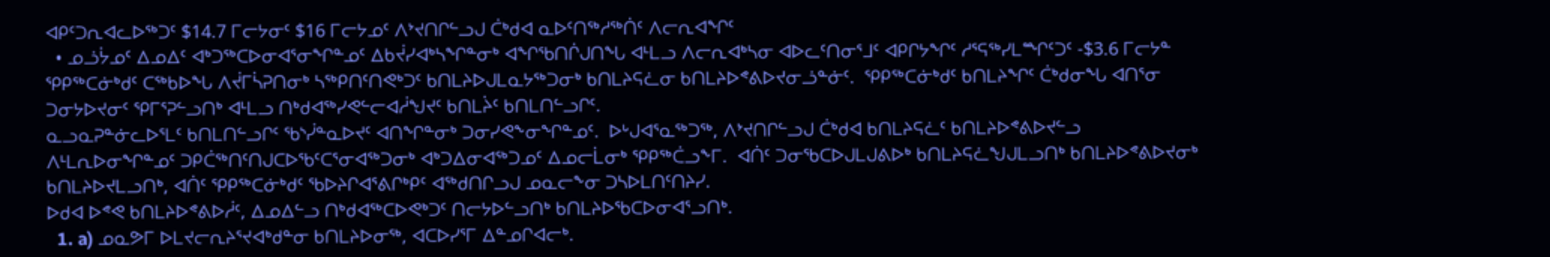ᐊᑭᑦᑐᕆᐊᓚᐅᖅᑐᑦ $14.7 ᒥᓕᔭᓂᑦ $16 ᒥᓕᔭᓄᑦ ᐱᔾᔪᑎᒋᓪᓗᒍ ᑖᒃᑯᐊ ᓇᐅᑦᑎᖅᓱᖅᑏᑦ ᐱᓕᕆᐊᖏᑦ
  • ᓄᓘᔮᓄᑦ ᐃᓄᐃᑦ ᐊᒃᑐᖅᑕᐅᓂᐊᕐᓂᖏᓐᓄᑦ ᐃᑲᔫᓯᐊᒃᓴᖏᓐᓂᒃ ᐊᖏᖃᑎᒌᒍᑎᖓ ᐊᒻᒪᓗ ᐱᓕᕆᐊᒃᓴᓂ ᐊᐅᓚᑦᑎᓂᕐᒧᑦ ᐊᑭᒋᔭᖏᑦ ᓱᕐᕋᖅᓯᒪᙱᑦᑐᑦ -$3.6 ᒥᓕᔭᓐ
ᕿᑭᖅᑕᓃᒃᑯᑦ ᑕᖅᑲᐅᖓ ᐱᔫᒥᓵᕈᑎᓂᒃ ᓴᖅᑭᑎᑦᑎᕙᒃᑐᑦ ᑲᑎᒪᔨᐅᒍᒪᓇᔭᖅᑐᓂᒃ ᑲᑎᒪᔨᕋᓛᓂ ᑲᑎᒪᔨᐅᕝᕕᐅᔪᓂᓘᓐᓃᑦ.  ᕿᑭᖅᑕᓃᒃᑯᑦ ᑲᑎᒪᔨᖏᑦ ᑖᒃᑯᓂᖓ ᐊᑎᕐᓂ ᑐᓂᔭᐅᔪᓂᑦ ᕿᒥᕐᕈᓪᓗᑎᒃ ᐊᒻᒪᓗ ᑎᒃᑯᐊᖅᓯᕙᓪᓕᐊᓲᖑᔪᑦ ᑲᑎᒪᔩᑦ ᑲᑎᒪᑎᓪᓗᒋᑦ.
ᓇᓗᓇᕈᓐᓃᓚᐅᕐᒪᑦ ᑲᑎᒪᑎᓪᓗᒋᑦ ᖃᔅᓰᓐᓇᐅᔪᑦ ᐊᑎᖏᓐᓂᒃ ᑐᓂᓯᕙᖕᓂᖏᓐᓄᑦ.  ᐅᒡᒍᐊᕐᓇᖅᑐᖅ, ᐱᔾᔪᑎᒋᓪᓗᒍ ᑖᒃᑯᐊ ᑲᑎᒪᔨᕋᓛᑦ ᑲᑎᒪᔨᐅᕝᕕᐅᔪᓪᓗ ᐱᒻᒪᕆᐅᓂᖏᓐᓄᑦ ᑐᑭᑖᖅᑎᑦᑎᒍᑕᐅᖃᑦᑕᕐᓂᐊᖅᑐᓂᒃ ᐊᒃᑐᐃᓂᐊᖅᑐᓄᑦ ᐃᓄᓕᒫᓂᒃ ᕿᑭᖅᑖᓗᖕᒥ.  ᐊᑏᑦ ᑐᓂᖃᑕᐅᒍᒪᒍᕕᐅᒃ ᑲᑎᒪᔨᕋᓛᖑᒍᒪᓗᑎᒃ ᑲᑎᒪᔨᐅᕝᕕᐅᔪᓂᒃ ᑲᑎᒪᔨᐅᔪᒪᓗᑎᒃ, ᐊᑏᑦ ᕿᑭᖅᑕᓃᒃᑯᑦ ᖃᐅᔨᒋᐊᕐᕕᒋᒃᑭᑦ ᐊᖅᑯᑎᒋᓗᒍ ᓄᓇᓕᖕᓂ ᑐᓴᐅᒪᑎᑦᑎᔨᓯ.
ᐅᑯᐊ ᐅᕝᕙ ᑲᑎᒪᔨᐅᕝᕕᐅᓲᑦ, ᐃᓄᐃᓪᓗ ᑎᒃᑯᐊᖅᑕᐅᕙᒃᑐᑦ ᑎᓕᔭᐅᓪᓗᑎᒃ ᑲᑎᒪᔨᐅᖃᑕᐅᓂᐊᕐᓗᑎᒃ.
  1. a) ᓄᓇᕗᒥ ᐅᒪᔪᓕᕆᔨᕐᔪᐊᒃᑯᓐᓂ ᑲᑎᒪᔨᐅᓂᖅ, ᐊᑕᐅᓯᕐᒥ ᐃᓐᓄᒋᐊᓕᒃ.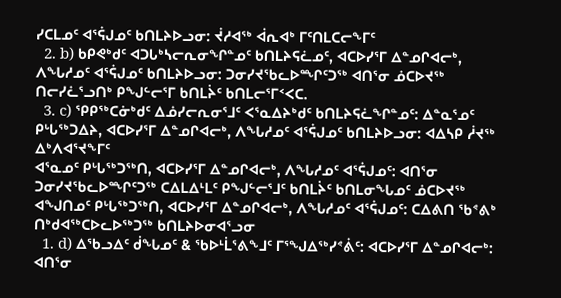ᓯᑕᒪᓄᑦ ᐊᕐᕌᒍᓄᑦ ᑲᑎᒪᔨᐅᓗᓂ: ᔫᓱᐊᖅ ᐋᕆᐊᒃ ᒥᑦᑎᒪᑕᓕᖕᒥᑦ
  2. b) ᑲᑭᕙᒃᑯᑦ ᐊᑐᒐᒃᓴᓕᕆᓂᖏᓐᓄᑦ ᑲᑎᒪᔨᕋᓛᓄᑦ, ᐊᑕᐅᓯᕐᒥ ᐃᓐᓄᒋᐊᓕᒃ, ᐱᖓᓱᓄᑦ ᐊᕐᕌᒍᓄᑦ ᑲᑎᒪᔨᐅᓗᓂ: ᑐᓂᓯᔪᖃᓚᐅᙱᑦᑐᖅ ᐊᑎᕐᓂ ᓅᑕᐅᔪᖅ ᑎᓕᓯᓛᕐᓗᑎᒃ ᑭᖑᓪᓕᕐᒥ ᑲᑎᒪᔩᑦ ᑲᑎᒪᓕᕐᒥᑉᐸᑕ.
  3. c) ᕿᑭᖅᑕᓃᒃᑯᑦ ᐃᓅᓯᓕᕆᓂᕐᒧᑦ ᐸᕐᓇᐃᔨᒃᑯᑦ ᑲᑎᒪᔨᕋᓛᖏᓐᓄᑦ: ᐃᓐᓇᕐᓄᑦ ᑭᒡᒐᖅᑐᐃᔨ, ᐊᑕᐅᓯᕐᒥ ᐃᓐᓄᒋᐊᓕᒃ, ᐱᖓᓱᓄᑦ ᐊᕐᕌᒍᓄᑦ ᑲᑎᒪᔨᐅᓗᓂ: ᐊᐃᓴᑭ ᓲᔪᖅ ᐃᒃᐱᐊᕐᔪᖕᒥᑦ
ᐊᕐᓇᓄᑦ ᑭᒡᒐᖅᑐᖅᑎ, ᐊᑕᐅᓯᕐᒥ ᐃᓐᓄᒋᐊᓕᒃ, ᐱᖓᓱᓄᑦ ᐊᕐᕌᒍᓄᑦ: ᐊᑎᕐᓂ ᑐᓂᓯᔪᖃᓚᐅᙱᑦᑐᖅ ᑕᐃᒪᐃᒻᒪᑦ ᑭᖑᓪᓕᕐᒧᑦ ᑲᑎᒪᔩᑦ ᑲᑎᒪᓂᖓᓄᑦ ᓅᑕᐅᔪᖅ
ᐊᖑᑎᓄᑦ ᑭᒡᒐᖅᑐᖅᑎ, ᐊᑕᐅᓯᕐᒥ ᐃᓐᓄᒋᐊᓕᒃ, ᐱᖓᓱᓄᑦ ᐊᕐᕌᒍᓄᑦ: ᑕᐃᕕᑎ ᖃᕝᕕᒃ ᑎᒃᑯᐊᖅᑕᐅᓚᐅᖅᑐᖅ ᑲᑎᒪᔨᐅᓂᐊᕐᓗᓂ
  1. d) ᐃᖃᓗᐃᑦ ᑰᖓᓄᑦ & ᖃᐅᒻᒫᕐᕕᖕᒧᑦ ᒥᕐᖑᐃᖅᓯᕝᕖᑦ: ᐊᑕᐅᓯᕐᒥ ᐃᓐᓄᒋᐊᓕᒃ: ᐊᑎᕐᓂ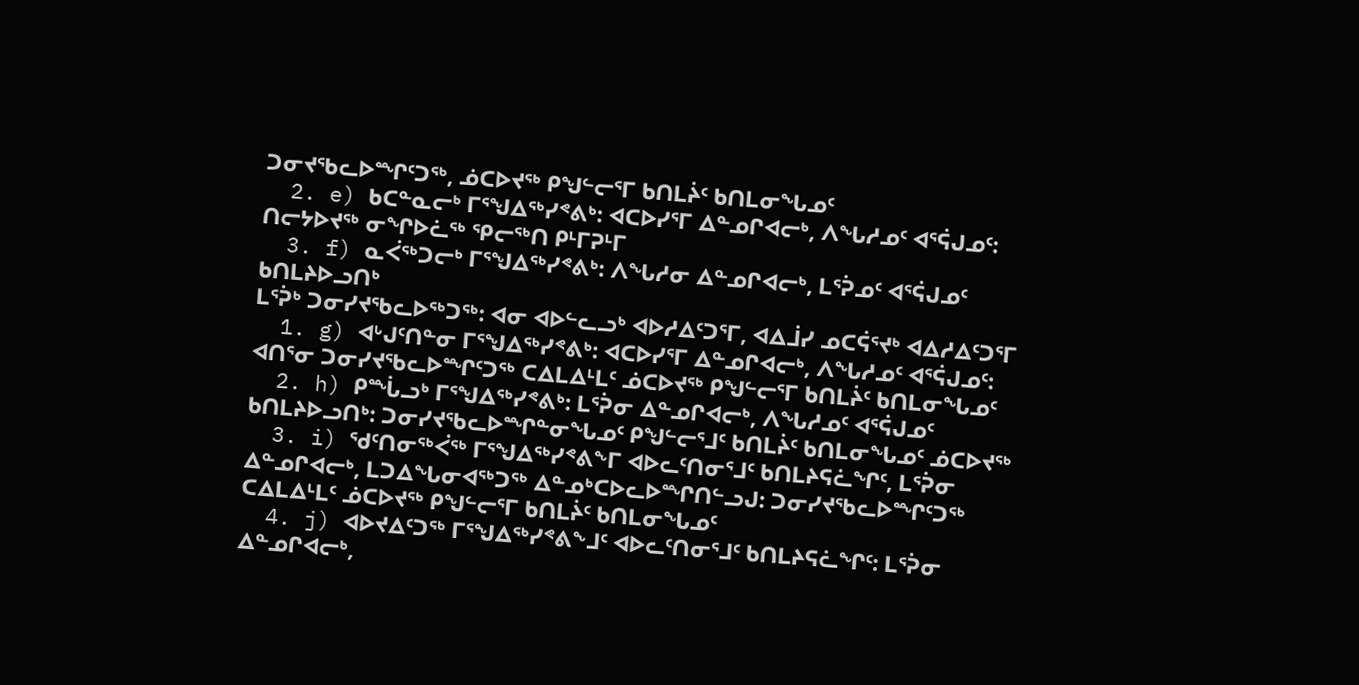ᑐᓂᔪᖃᓚᐅᙱᑦᑐᖅ, ᓅᑕᐅᔪᖅ ᑭᖑᓪᓕᕐᒥ ᑲᑎᒪᔩᑦ ᑲᑎᒪᓂᖓᓄᑦ
  2. e) ᑲᑕᓐᓇᓕᒃ ᒥᕐᖑᐃᖅᓯᕝᕕᒃ: ᐊᑕᐅᓯᕐᒥ ᐃᓐᓄᒋᐊᓕᒃ, ᐱᖓᓱᓄᑦ ᐊᕐᕌᒍᓄᑦ: ᑎᓕᔭᐅᔪᖅ ᓂᖏᐅᓛᖅ ᕿᓕᖅᑎ ᑭᒻᒥᕈᒻᒥ
  3. f) ᓇᐹᖅᑐᓕᒃ ᒥᕐᖑᐃᖅᓯᕝᕕᒃ: ᐱᖓᓱᓂ ᐃᓐᓄᒋᐊᓕᒃ, ᒪᕐᕉᓄᑦ ᐊᕐᕌᒍᓄᑦ ᑲᑎᒪᔨᐅᓗᑎᒃ
ᒪᕐᕉᒃ ᑐᓂᓯᔪᖃᓚᐅᖅᑐᖅ: ᐊᓂ ᐊᐅᓪᓚᓗᒃ ᐊᐅᓱᐃᑦᑐᕐᒥ, ᐊᐃᒨᓯ ᓄᑕᕌᕐᔪᒃ ᐊᐃᓱᐃᑦᑐᕐᒥ
  1. g) ᐊᒡᒍᑦᑎᓐᓂ ᒥᕐᖑᐃᖅᓯᕝᕕᒃ: ᐊᑕᐅᓯᕐᒥ ᐃᓐᓄᒋᐊᓕᒃ, ᐱᖓᓱᓄᑦ ᐊᕐᕌᒍᓄᑦ: ᐊᑎᕐᓂ ᑐᓂᓯᔪᖃᓚᐅᙱᑦᑐᖅ ᑕᐃᒪᐃᒻᒪᑦ ᓅᑕᐅᔪᖅ ᑭᖑᓪᓕᕐᒥ ᑲᑎᒪᔩᑦ ᑲᑎᒪᓂᖓᓄᑦ
  2. h) ᑭᙶᓗᒃ ᒥᕐᖑᐃᖅᓯᕝᕕᒃ: ᒪᕐᕉᓂ ᐃᓐᓄᒋᐊᓕᒃ, ᐱᖓᓱᓄᑦ ᐊᕐᕌᒍᓄᑦ ᑲᑎᒪᔨᐅᓗᑎᒃ: ᑐᓂᓯᔪᖃᓚᐅᙱᓐᓂᖓᓄᑦ ᑭᖑᓪᓕᕐᒧᑦ ᑲᑎᒪᔩᑦ ᑲᑎᒪᓂᖓᓄᑦ ᓅᑕᐅᔪᖅ
  3. i) ᖁᑦᑎᓂᖅᐹᖅ ᒥᕐᖑᐃᖅᓯᕝᕕᖕᒥ ᐊᐅᓚᑦᑎᓂᕐᒧᑦ ᑲᑎᒪᔨᕋᓛᖏᑦ, ᒪᕐᕉᓂ ᐃᓐᓄᒋᐊᓕᒃ, ᒪᑐᐃᖓᓂᐊᖅᑐᖅ ᐃᓐᓄᒃᑕᐅᓚᐅᙱᑎᓪᓗᒍ: ᑐᓂᓯᔪᖃᓚᐅᙱᑦᑐᖅ ᑕᐃᒪᐃᒻᒪᑦ ᓅᑕᐅᔪᖅ ᑭᖑᓪᓕᕐᒥ ᑲᑎᒪᔩᑦ ᑲᑎᒪᓂᖓᓄᑦ
  4. j) ᐊᐅᔪᐃᑦᑐᖅ ᒥᕐᖑᐃᖅᓯᕝᕕᖕᒧᑦ ᐊᐅᓚᑦᑎᓂᕐᒧᑦ ᑲᑎᒪᔨᕋᓛᖏᑦ: ᒪᕐᕉᓂ ᐃᓐᓄᒋᐊᓕᒃ,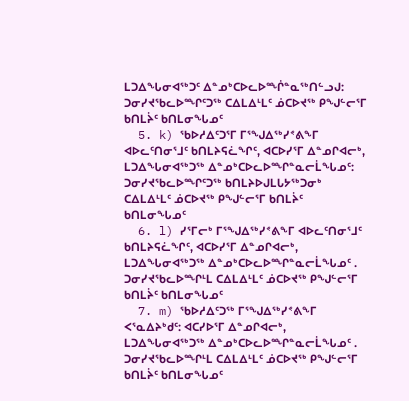ᒪᑐᐃᖓᓂᐊᖅᑐᑦ ᐃᓐᓄᒃᑕᐅᓚᐅᙲᓐᓇᖅᑎᓪᓗᒍ: ᑐᓂᓯᔪᖃᓚᐅᙱᑦᑐᖅ ᑕᐃᒪᐃᒻᒪᑦ ᓅᑕᐅᔪᖅ ᑭᖑᓪᓕᕐᒥ ᑲᑎᒪᔩᑦ ᑲᑎᒪᓂᖓᓄᑦ
  5. k) ᖃᐅᓱᐃᑦᑐᕐᒥ ᒥᕐᖑᐃᖅᓯᕝᕕᖕᒥ ᐊᐅᓚᑦᑎᓂᕐᒧᑦ ᑲᑎᒪᔨᕋᓛᖏᑦ, ᐊᑕᐅᓯᕐᒥ ᐃᓐᓄᒋᐊᓕᒃ, ᒪᑐᐃᖓᓂᐊᖅᑐᖅ ᐃᓐᓄᒃᑕᐅᓚᐅᙱᓐᓇᓕᒫᖓᓄᑦ: ᑐᓂᓯᔪᖃᓚᐅᙱᑦᑐᖅ ᑲᑎᒪᔨᐅᒍᒪᒐᔭᖅᑐᓂᒃ ᑕᐃᒪᐃᒻᒪᑦ ᓅᑕᐅᔪᖅ ᑭᖑᓪᓕᕐᒥ ᑲᑎᒪᔩᑦ ᑲᑎᒪᓂᖓᓄᑦ
  6. l) ᓯᕐᒥᓕᒃ ᒥᕐᖑᐃᖅᓯᕝᕕᖕᒥ ᐊᐅᓚᑦᑎᓂᕐᒧᑦ ᑲᑎᒪᔨᕋᓛᖏᑦ, ᐊᑕᐅᓯᕐᒥ ᐃᓐᓄᒋᐊᓕᒃ, ᒪᑐᐃᖓᓂᐊᖅᑐᖅ ᐃᓐᓄᒃᑕᐅᓚᐅᙱᓐᓇᓕᒫᖓᓄᑦ . ᑐᓂᓯᔪᖃᓚᐅᙱᒻᒪ ᑕᐃᒪᐃᒻᒪᑦ ᓅᑕᐅᔪᖅ ᑭᖑᓪᓕᕐᒥ ᑲᑎᒪᔩᑦ ᑲᑎᒪᓂᖓᓄᑦ
  7. m) ᖃᐅᓱᐃᑦᑐᖅ ᒥᕐᖑᐃᖅᓯᕝᕕᖕᒥ ᐸᕐᓇᐃᔨᒃᑯᑦ: ᐊᑕᓯᐅᕐᒥ ᐃᓐᓄᒋᐊᓕᒃ, ᒪᑐᐃᖓᓂᐊᖅᑐᖅ ᐃᓐᓄᒃᑕᐅᓚᐅᙱᓐᓇᓕᒫᖓᓄᑦ . ᑐᓂᓯᔪᖃᓚᐅᙱᒻᒪ ᑕᐃᒪᐃᒻᒪᑦ ᓅᑕᐅᔪᖅ ᑭᖑᓪᓕᕐᒥ ᑲᑎᒪᔩᑦ ᑲᑎᒪᓂᖓᓄᑦ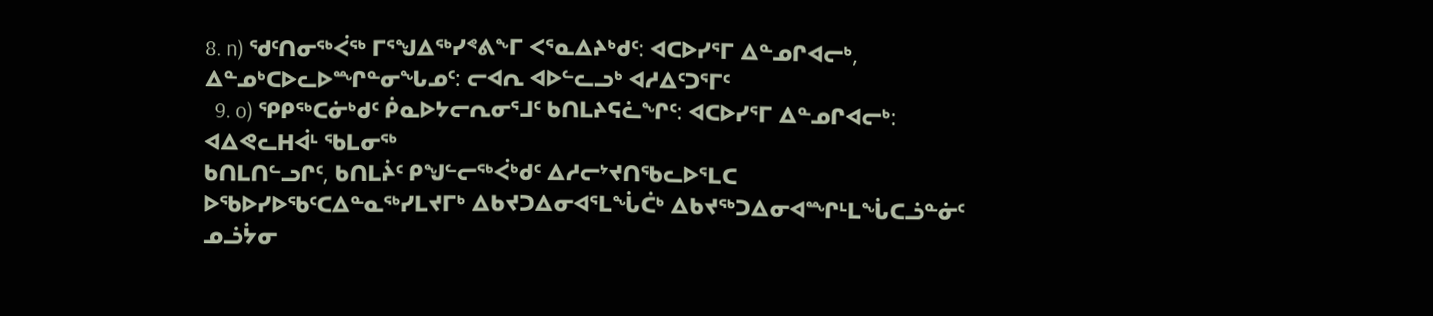8. n) ᖁᑦᑎᓂᖅᐹᖅ ᒥᕐᖑᐃᖅᓯᕝᕕᖕᒥ ᐸᕐᓇᐃᔨᒃᑯᑦ: ᐊᑕᐅᓯᕐᒥ ᐃᓐᓄᒋᐊᓕᒃ, ᐃᓐᓄᒃᑕᐅᓚᐅᙱᓐᓂᖓᓄᑦ: ᓕᐊᕆ ᐊᐅᓪᓚᓗᒃ ᐊᓱᐃᑦᑐᕐᒥᑦ
  9. o) ᕿᑭᖅᑕᓃᒃᑯᑦ ᑮᓇᐅᔭᓕᕆᓂᕐᒧᑦ ᑲᑎᒪᔨᕋᓛᖏᑦ: ᐊᑕᐅᓯᕐᒥ ᐃᓐᓄᒋᐊᓕᒃ: ᐊᐃᕙᓚᕼᐋᒻ ᖃᒪᓂᖅ
ᑲᑎᒪᑎᓪᓗᒋᑦ, ᑲᑎᒪᔩᑦ ᑭᖑᓪᓕᖅᐹᒃᑯᑦ ᐃᓱᓕᔾᔪᑎᖃᓚᐅᕐᒪᑕ ᐅᖃᐅᓯᐅᖃᑦᑕᐃᓐᓇᖅᓯᒪᔪᒥᒃ ᐃᑲᔪᑐᐃᓂᐊᕐᒪᖔᑖᒃ ᐃᑲᔪᖅᑐᐃᓂᐊᙱᒻᒪᖔᑕᓘᓐᓃᑦ ᓄᓘᔮᓂ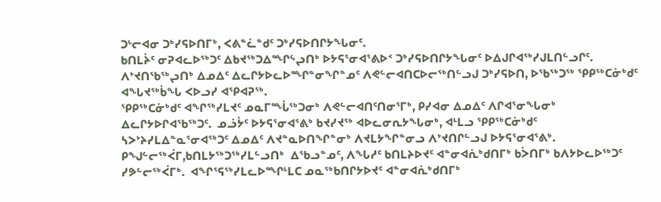ᑐᒡᓕᐊᓂ ᑐᒃᓯᕋᐅᑎᒥᒃ, ᐸᕕᓐᓛᓐᑯᑦ ᑐᒃᓯᕋᐅᑎᒋᔭᖓᓂᑦ.
ᑲᑎᒪᔩᑦ ᓂᕈᐊᓚᐅᖅᑐᑦ ᐃᑲᔪᖅᑐᐃᙱᖦᖢᑎᒃ ᐅᔭᕋᕐᓂᐊᕐᕕᐅᑉ ᑐᒃᓯᕋᐅᑎᒋᔭᖓᓂᑦ ᐅᐃᒍᒋᐊᖅᓯᒍᒪᑎᓪᓗᒋᑦ.
ᐱᔾᔪᑎᖃᖅᖢᑎᒃ ᐃᓄᐃᑦ ᐃᓚᒋᔭᐅᓚᐅᙱᓐᓂᖏᓐᓄᑦ ᐱᕙᓪᓕᐊᑎᑕᐅᓕᖅᑎᓪᓗᒍ ᑐᒃᓯᕋᐅᑎ, ᐅᖃᖅᑐᖅ ᕿᑭᖅᑕᓃᒃᑯᑦ ᐊᖓᔪᖅᑳᖓ ᐸᐅᓗᓯ ᐊᕿᐊᕈᖅ.
ᕿᑭᖅᑕᓃᒃᑯᑦ ᐊᖏᖅᓯᒪᔪᑦ ᓄᓇᒥᙶᖅᑐᓂᒃ ᐱᕙᓪᓕᐊᑎᑦᑎᓂᕐᒥᒃ, ᑭᓯᐊᓂ ᐃᓄᐃᑦ ᐱᒋᐊᕐᓂᖓᓂᒃ ᐃᓚᒋᔭᐅᒋᐊᖃᖅᑐᑦ.  ᓄᓘᔮᑦ ᐅᔭᕋᕐᓂᐊᕐᕕᒃ ᑲᔪᓯᔪᖅ ᐊᐅᓚᓂᕆᔭᖓᓂᒃ, ᐊᒻᒪᓗ ᕿᑭᖅᑕᓃᒃᑯᑦ ᓴᐳᔾᔨᓯᒪᐃᓐᓇᕐᓂᐊᖅᑐᑦ ᐃᓄᐃᑦ ᐱᔪᓐᓇᐅᑎᖏᓐᓂᒃ ᐱᔪᒪᔭᖏᓐᓂᓗ ᐱᔾᔪᑎᒋᓪᓗᒍ ᐅᔭᕋᕐᓂᐊᕐᕕᒃ.
ᑭᖑᓪᓕᖅᐹᒥ,ᑲᑎᒪᔭᖅᑐᖅᓯᒪᓪᓗᑎᒃ  ᐃᖃᓗᓐᓄᑦ, ᐱᖓᓱᑦ ᑲᑎᒪᔨᐅᔪᑦ ᐊᓐᓂᐊᕇᒃᑯᑎᒥᒃ ᑲᐴᑎᒥᒃ ᑲᐱᔭᐅᓚᐅᖅᑐᑦ ᓯᕗᓪᓕᖅᐹᒥᒃ.  ᐊᖏᕐᕋᖅᓯᒪᓚᐅᙱᒻᒪᑕ ᓄᓇᖅᑲᑎᒋᔭᐅᔪᑦ ᐊᓐᓂᐊᕇᒃᑯᑎᒥᒃ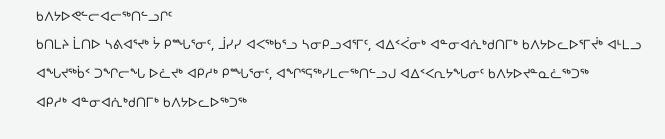ᑲᐱᔭᐅᕙᓪᓕᐊᓕᖅᑎᓪᓗᒋᑦ
ᑲᑎᒪᔨ ᒫᑎᐅ ᓴᕕᐊᕐᔪᒃ ᔮ ᑭᙵᕐᓂᑦ, ᒨᓯᓯ ᐊᐸᖅᑲᕐᓗ ᓴᓂᑭᓗᐊᕐᒥᑦ, ᐊᐃᑉᐹᓂᒃ ᐊᓐᓂᐊᕇᒃᑯᑎᒥᒃ ᑲᐱᔭᐅᓚᐅᕐᒥᔫᒃ ᐊᒻᒪᓗ ᐊᖓᔪᖅᑳᑉ ᑐᖏᓕᖓ ᐅᓛᔪᒃ ᐊᑭᓱᒃ ᑭᙵᕐᓂᑦ, ᐊᖏᕐᕋᖅᓯᒪᓕᖅᑎᓪᓗᒍ ᐊᐃᑉᐸᕆᔭᖓᓂᑦ ᑲᐱᔭᐅᔪᓐᓇᓛᖅᑐᖅ
ᐊᑭᓱᒃ ᐊᓐᓂᐊᕇᒃᑯᑎᒥᒃ ᑲᐱᔭᐅᓚᐅᖅᑐᖅ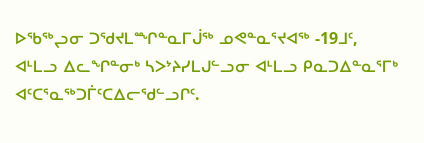ᐅᖃᖅᖢᓂ ᑐᖁᔪᒪᙱᓐᓇᒥᒎᖅ ᓄᕙᓐᓇᕐᔪᐊᖅ -19ᒧᑦ, ᐊᒻᒪᓗ ᐃᓚᖏᓐᓂᒃ ᓴᐳᔾᔨᓯᒪᒍᓪᓗᓂ ᐊᒻᒪᓗ ᑭᓇᑐᐃᓐᓇᕐᒥᒃ ᐊᑦᑕᕐᓇᖅᑐᒦᑦᑕᐃᓕᖁᓪᓗᒋᑦ.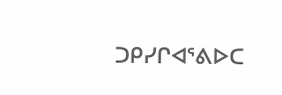ᑐᑭᓯᒋᐊᕐᕕᐅᑕ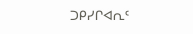ᑐᑭᓯᒋᐊᕆᑦ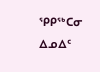ᕿᑭᖅᑕᓂ ᐃᓄᐃᑦ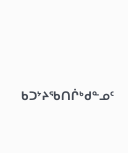ᑲᑐᔾᔨᖃᑎᒌᒃᑯᓐᓄᑦ